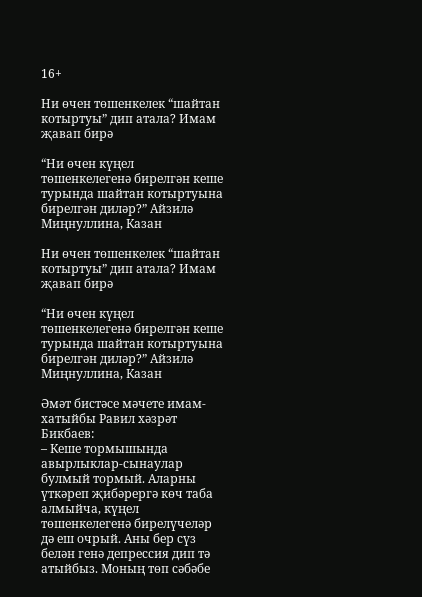16+

Ни өчен төшенкелек “шайтан котыртуы” дип атала? Имам җавап бирә

“Ни өчен күңел төшенкелегенә бирелгән кеше турында шайтан котыртуына бирелгән диләр?” Айзилә Миңнуллина, Казан

Ни өчен төшенкелек “шайтан котыртуы” дип атала? Имам җавап бирә

“Ни өчен күңел төшенкелегенә бирелгән кеше турында шайтан котыртуына бирелгән диләр?” Айзилә Миңнуллина, Казан

Әмәт бистәсе мәчете имам-хатыйбы Равил хәзрәт Бикбаев:
– Кеше тормышында авырлыклар-сынаулар булмый тормый. Аларны үткәреп җибәрергә көч таба алмыйча, күңел төшенкелегенә бирелүчеләр дә еш очрый. Аны бер сүз белән генә депрессия дип тә атыйбыз. Моның төп сәбәбе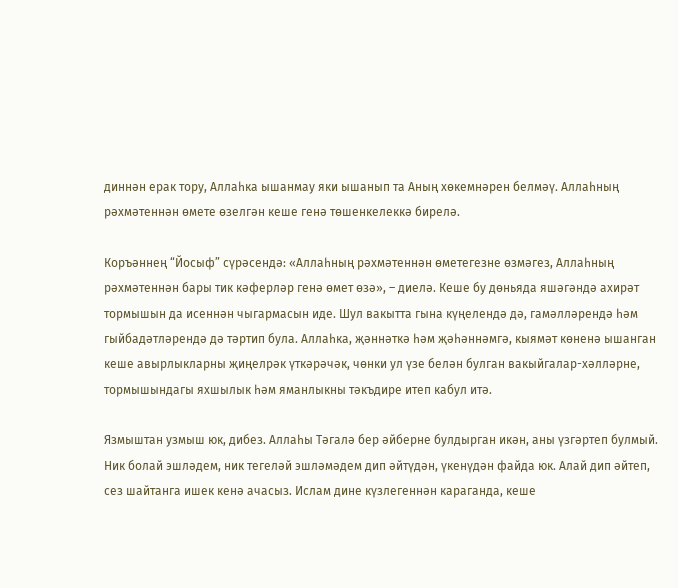диннән ерак тору, Аллаһка ышанмау яки ышанып та Аның хөкемнәрен белмәү. Аллаһның рәхмәтеннән өмете өзелгән кеше генә төшенкелеккә бирелә.

Коръәннең “Йосыф” сүрәсендә: «Аллаһның рәхмәтеннән өметегезне өзмәгез, Аллаһның рәхмәтеннән бары тик кәферләр генә өмет өзә», – диелә. Кеше бу дөньяда яшәгәндә ахирәт тормышын да исеннән чыгармасын иде. Шул вакытта гына күңелендә дә, гамәлләрендә һәм гыйбадәтләрендә дә тәртип була. Аллаһка, җәннәткә һәм җәһәннәмгә, кыямәт көненә ышанган кеше авырлыкларны җиңелрәк үткәрәчәк, чөнки ул үзе белән булган вакыйгалар-хәлләрне, тормышындагы яхшылык һәм яманлыкны тәкъдире итеп кабул итә.

Язмыштан узмыш юк, дибез. Аллаһы Тәгалә бер әйберне булдырган икән, аны үзгәртеп булмый. Ник болай эшләдем, ник тегеләй эшләмәдем дип әйтүдән, үкенүдән файда юк. Алай дип әйтеп, сез шайтанга ишек кенә ачасыз. Ислам дине күзлегеннән караганда, кеше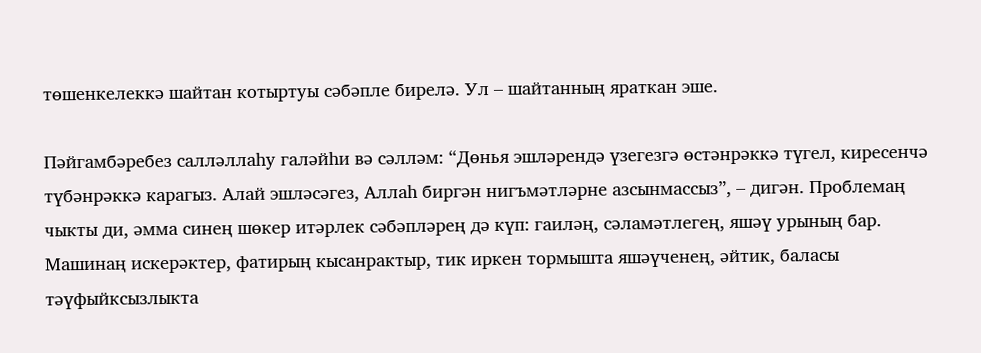төшенкелеккә шайтан котыртуы сәбәпле бирелә. Ул – шайтанның яраткан эше.

Пәйгамбәребез салләллаһу галәйһи вә сәлләм: “Дөнья эшләрендә үзегезгә өстәнрәккә түгел, киресенчә түбәнрәккә карагыз. Алай эшләсәгез, Аллаһ биргән нигъмәтләрне азсынмассыз”, – дигән. Проблемаң чыкты ди, әмма синең шөкер итәрлек сәбәпләрең дә күп: гаиләң, сәламәтлегең, яшәү урының бар. Машинаң искерәктер, фатирың кысанрактыр, тик иркен тормышта яшәүченең, әйтик, баласы тәүфыйксызлыкта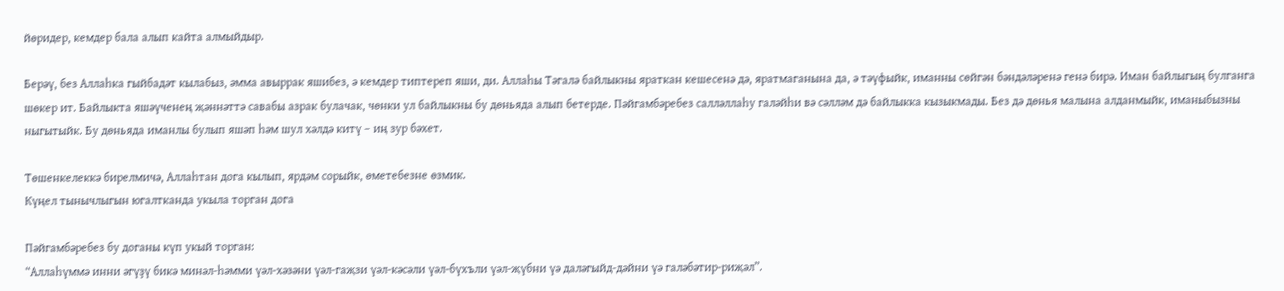йөридер, кемдер бала алып кайта алмыйдыр.

Берәү, без Аллаһка гыйбадәт кылабыз, әмма авыррак яшибез, ә кемдер типтереп яши, ди. Аллаһы Тәгалә байлыкны яраткан кешесенә дә, яратмаганына да, ә тәүфыйк, иманны сөйгән бәндәләренә генә бирә. Иман байлыгың булганга шөкер ит. Байлыкта яшәүченең җәннәттә савабы азрак булачак, чөнки ул байлыкны бу дөньяда алып бетерде. Пәйгамбәребез салләллаһу галәйһи вә сәлләм дә байлыкка кызыкмады. Без дә дөнья малына алданмыйк, иманыбызны ныгытыйк. Бу дөньяда иманлы булып яшәп һәм шул хәлдә китү – иң зур бәхет.

Төшенкелеккә бирелмичә, Аллаһтан дога кылып, ярдәм сорыйк, өметебезне өзмик.
Күңел тынычлыгын югалтканда укыла торган дога

Пәйгамбәребез бу доганы күп укый торган:
“Аллаһүммә инни әгүҙү бикә минәл-һәмми үәл-хәзәни үәл-гаҗзи үәл-кәсәли үәл-бүхъли үәл-җүбни үә даләгыйд-дәйни үә галәбәтир-риҗәл”.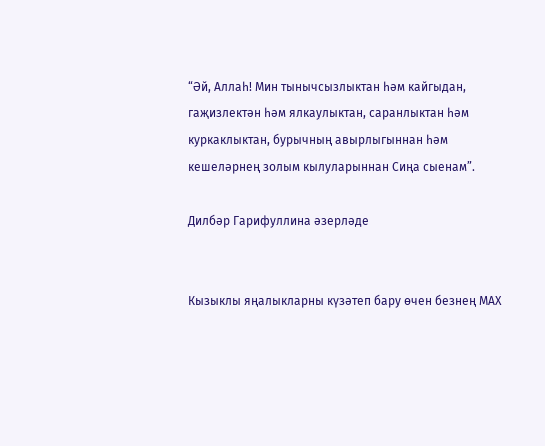“Әй, Аллаһ! Мин тынычсызлыктан һәм кайгыдан, гаҗизлектән һәм ялкаулыктан, саранлыктан һәм куркаклыктан, бурычның авырлыгыннан һәм кешеләрнең золым кылуларыннан Сиңа сыенам”.

Дилбәр Гарифуллина әзерләде


Кызыклы яңалыкларны күзәтеп бару өчен безнең МАХ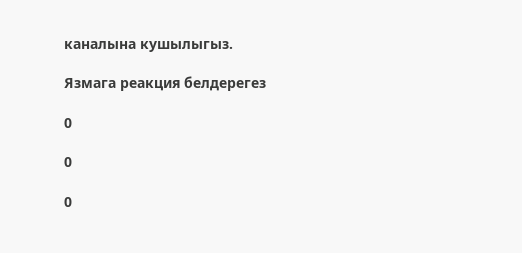каналына кушылыгыз.

Язмага реакция белдерегез

0

0

0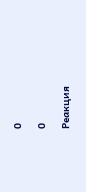0

0

Реакция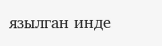язылган инде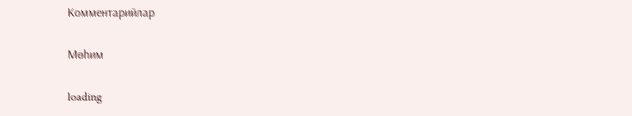Комментарийлар

Мөһим

loading